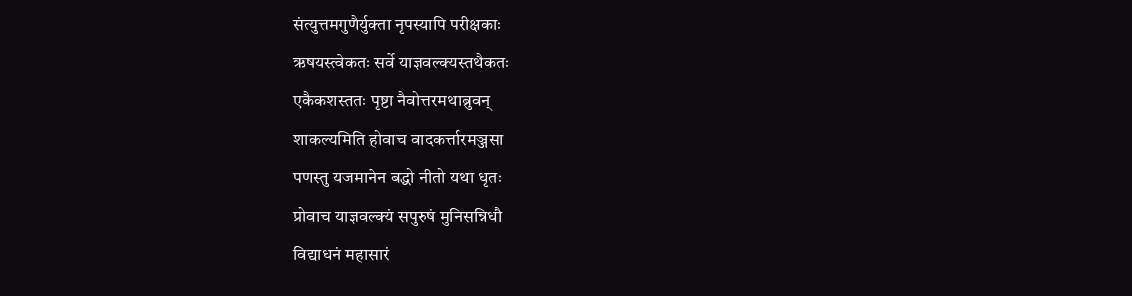संत्युत्तमगुणैर्युक्ता नृपस्यापि परीक्षकाः
ऋषयस्त्वेकतः सर्वे याज्ञवल्क्यस्तथैकतः
एकैकशस्ततः पृष्टा नैवोत्तरमथाब्रुवन्
शाकल्यमिति होवाच वादकर्त्तारमञ्जसा
पणस्तु यजमानेन बद्धो नीतो यथा धृतः
प्रोवाच याज्ञवल्क्यं सपुरुषं मुनिसन्निधौ
विद्याधनं महासारं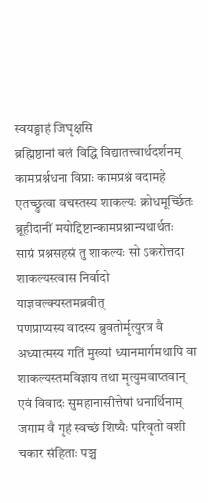स्वयङ्ग्राहं जिघृक्षसि
ब्रह्मिष्ठानां बलं विद्धि विद्यातत्त्वार्थदर्शनम्
कामप्रर्श्नधना विप्राः कामप्रश्नं वदामहे
एतच्छ्रुत्वा वचस्तस्य शाकल्यः क्रोधमूर्च्छितः
ब्रूहीदानीं मयोद्दिष्टान्कामप्रश्नान्यथार्थतः
साग्रं प्रश्नसहस्रं तु शाकल्यः सो ऽकरोत्तदा
शाकल्यस्त्वास निर्वादो याज्ञवल्क्यस्तमब्रवीत्
पणप्राप्यस्य वादस्य ब्रुवतोर्मृत्युरत्र वै
अध्यात्मस्य गतिं मुख्यां ध्यानमार्गमथापि वा
शाकल्यस्तमविज्ञाय तथा मृत्युमवाप्तवान्
एवं विवादः सुमहानासीत्तेषां धनार्थिनाम्
जगाम वै गृहं स्वच्छं शिष्यैः परिवृतो वशी
चकार संहिताः पञ्च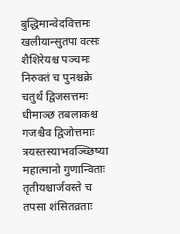बुद्धिमान्वेदवित्तमः
खलीयान्सुतपा वत्सः शैशिरेयश्च पञ्चमः
निरुक्तं च पुनश्चक्रे चतुर्थं द्विजसत्तमः
धीमाञ्छ तबलाकश्च गजश्चैव द्विजोत्तमाः
त्रयस्तस्याभवञ्च्छिष्या महात्मानो गुणान्विताः
तृतीयश्चार्जवस्ते च तपसा शंसितव्रताः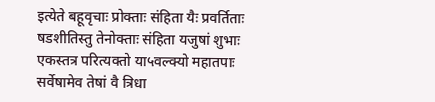इत्येते बहूवृचाः प्रोक्ताः संहिता यैः प्रवर्तिताः
षडशीतिस्तु तेनोक्ताः संहिता यजुषां शुभाः
एकस्तत्र परित्यक्तो या५वल्क्यो महातपाः
सर्वेषामेव तेषां वै त्रिधा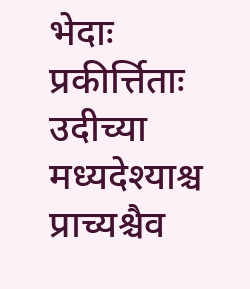भेदाः प्रकीर्त्तिताः
उदीच्या मध्यदेश्याश्च प्राच्यश्चैव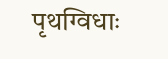पृथग्विधाः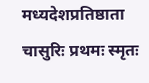मध्यदेशप्रतिष्ठाता चासुरिः प्रथमः स्मृतः